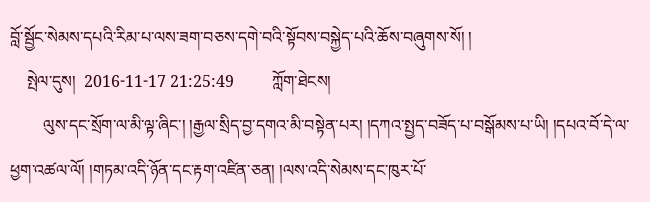བློ་སྦྱོང་སེམས་དཔའི་རིམ་པ་ལས་ཟག་བཅས་དགེ་བའི་སྟོབས་བསྐྱེད་པའི་ཆོས་བཞུགས་སོ། །
    སྤེལ་དུས།  2016-11-17 21:25:49         ཀློག་ཐེངས།
        ལུས་དང་སྲོག་ལ་མི་ལྟ་ཞིང་། །རྒྱལ་སྲིད་བྱ་དགའ་མི་བསྟེན་པར། །དཀའ་སྤྱད་བཟོད་པ་བསྒོམས་པ་ཡི། །དཔའ་བོ་དེ་ལ་ཕྱག་འཚལ་ལོ། །གཏམ་འདི་ཉོན་དང་རྟག་འཛིན་ཅན། །ལས་འདི་སེམས་དང་ཁུར་པོ་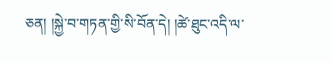ཅན། །སྐྱེ་བ་གཏན་གྱི་སི་བོན་དེ། །ཚེ་ཐུང་འདི་ལ་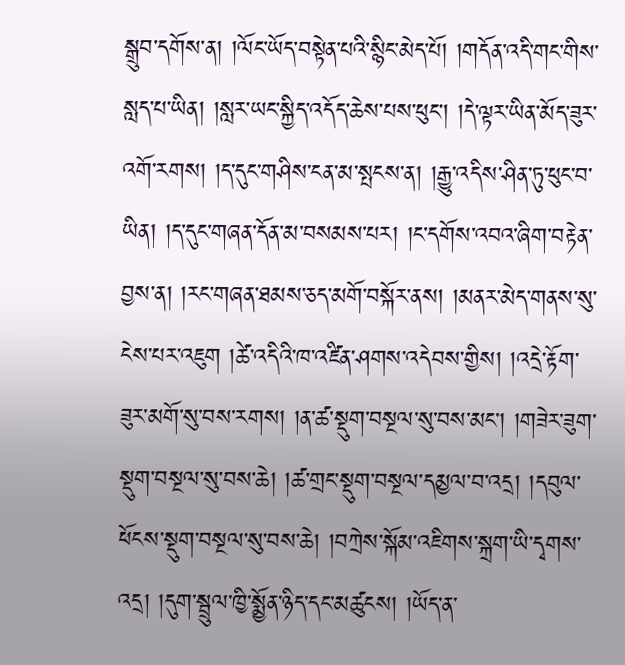སྒྲུབ་དགོས་ན། །ལོང་ཡོད་བསྟེན་པའི་སྙིང་མེད་པོ། །གདོན་འདི་གང་གིས་སླད་པ་ཡིན། །སླར་ཡང་སྐྱིད་འདོད་ཆེས་པས་ཕུང་། །དེ་ལྟར་ཡིན་མོད་ཟུར་འགོ་རགས། །ད་དུང་གཤིས་ངན་མ་སྤངས་ན། །རྒྱུ་འདིས་ཤིན་ཏུ་ཕུང་བ་ཡིན། །ད་དུང་གཞན་དོན་མ་བསམས་པར། །ང་དགོས་འབའ་ཞིག་བརྟེན་བྱས་ན། །རང་གཞན་ཐམས་ཅད་མགོ་བསྐོར་ནས། །མནར་མེད་གནས་སུ་ངེས་པར་འཇུག །ཚེ་འདིའི་ཁ་འཛིན་ཤགས་འདེབས་གྱིས། །འདྲེ་རྟོག་ཟུར་མགོ་སུ་བས་རགས། །ན་ཚ་སྡུག་བསྔལ་སུ་བས་མང་། །གཟེར་ཟུག་སྡུག་བསྔལ་སུ་བས་ཆེ། །ཚ་གྲང་སྡུག་བསྔལ་དམྱལ་བ་འདྲ། །དབུལ་ཕོངས་སྡུག་བསྔལ་སུ་བས་ཆེ། །བཀྲེས་སྐོམ་འཇིགས་སྐྲག་ཡི་དྭགས་འདྲ། །དུག་སྦྲུལ་ཁྱི་སྨྱོན་ཉིད་དང་མཚུངས། །ཡོད་ན་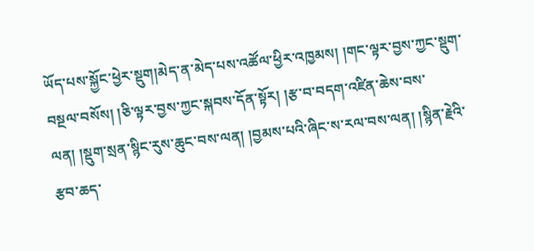ཡོད་པས་སྐྱོང་ཕྱེར་སྡུག།མེད་ན་མེད་པས་འཚོལ་ཕྱིར་འཁྱམས། །གང་ལྟར་བྱས་ཀྱང་སྡུག་བསྔལ་བསོས། །ཅི་ལྟར་བྱས་ཀྱང་སྐབས་དོན་སྟོར། །རྩ་བ་བདག་འཛིན་ཆེས་བས་ལན། །སྡུག་སྲན་སྙིང་རུས་ཆུང་བས་ལན། །བྱམས་པའི་ཞིང་ས་རལ་བས་ལན། །སྙིན་རྗེའི་རྩབ་ཆད་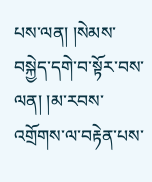པས་ལན། །སེམས་བསྐྱེད་དགེ་བ་སྟོར་བས་ལན། །མ་རབས་འགྲོགས་ལ་བརྟེན་པས་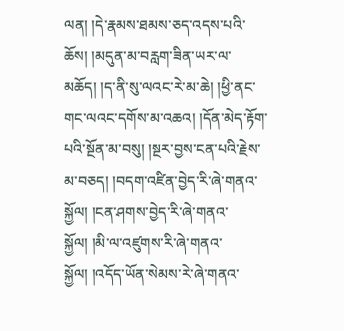ལན། །དེ་རྣམས་ཐམས་ཅད་འདས་པའི་ཆོས། །མདུན་མ་བརླག་ཟིན་ཡར་ལ་མཆོད། །ད་ནི་སུ་ལའང་རེ་མ་ཆེ། །ཕྱི་ནང་གང་ལའང་དགོས་མ་འཆའ། །དོན་མེད་རྟོག་པའི་སྔོན་མ་བསུ། །སྔར་བྱས་ངན་པའི་རྗེས་མ་བཅད། །བདག་འཛིན་བྱེད་རི་ཞེ་གནའ་སྐྱོལ། །ངན་ཤགས་བྱེད་རི་ཞེ་གནའ་སྐྱོལ། །མི་ལ་འཛུགས་རི་ཞེ་གནའ་སྐྱོལ། །འདོད་ཡོན་སེམས་རེ་ཞེ་གནའ་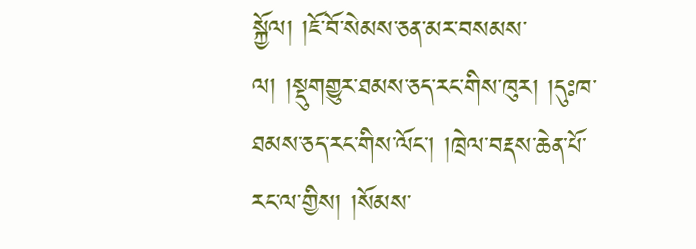སྐྱོལ། །ཇོ་བོ་སེམས་ཅན་མར་བསམས་ལ། །སྡུགགྱུར་ཐམས་ཅད་རང་གིས་ཁུར། །དུཿཁ་ཐམས་ཅད་རང་གིས་ལོང་། །ཁྲེལ་བརྡས་ཆེན་པོ་རང་ལ་གྱིས། །སོམས་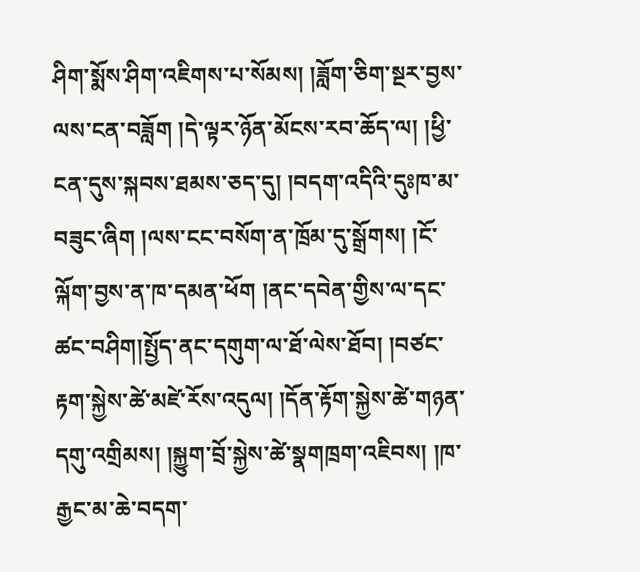ཤིག་སྨོས་ཤིག་འཇིགས་པ་སོམས། །ཟློག་ཅིག་སྔར་བྱས་ལས་ངན་བཟློག །དེ་ལྟར་ཉོན་མོངས་རབ་ཆོད་ལ། །ཕྱི་ངན་དུས་སྐབས་ཐམས་ཅད་དུ། །བདག་འདིའི་དུཿཁ་མ་བཟུང་ཞིག །ལས་ངང་བསོག་ན་ཁྲོམ་དུ་སྒྲོགས། །ངོ་ལྐོག་བྱས་ན་ཁ་དམན་ཕོག །ནང་དབེན་གྱིས་ལ་དང་ཚང་བཤིག།སྤྱོད་ནང་དགུག་ལ་ཐོ་ལེས་ཐོབ། །བཙང་རྟག་སྐྱེས་ཚེ་མཛེ་རོས་འདུལ། །དོན་རྟོག་སྐྱེས་ཚེ་གཉན་དགུ་འགྲིམས། །སྐྱུག་བྲོ་སྐྱེས་ཚེ་སྣགཁྲག་འཇིབས། །ཁ་རྒྱང་མ་ཆེ་བདག་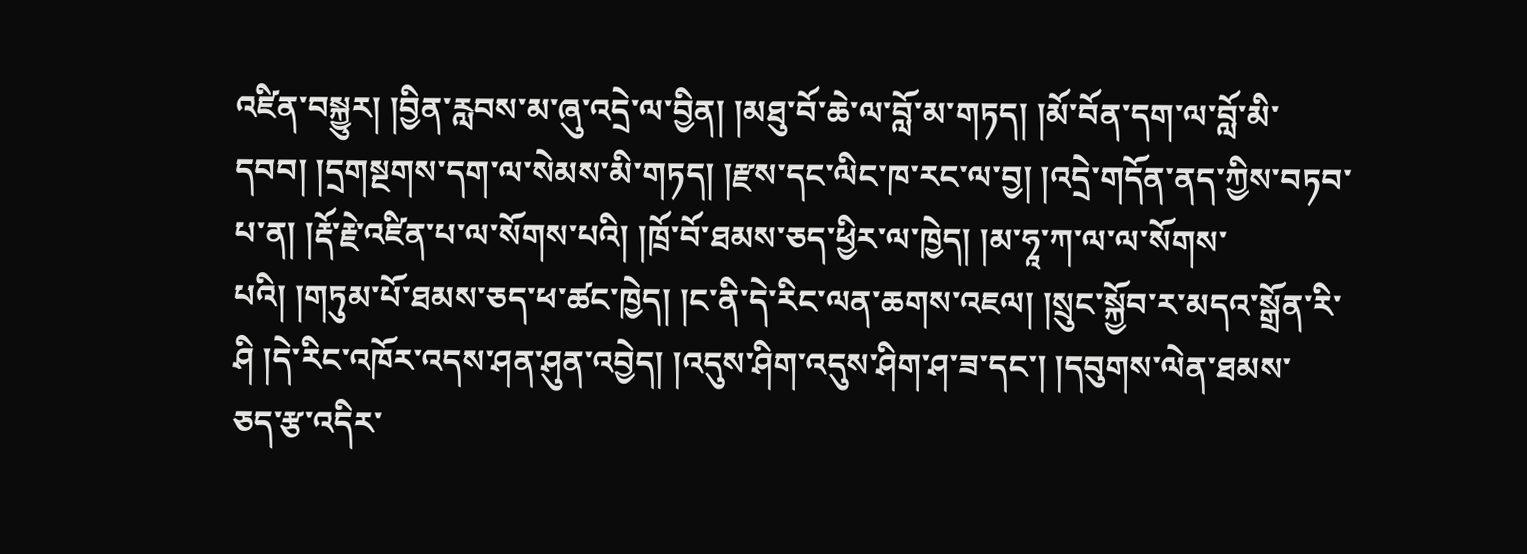འཛིན་བསྐྱུར། །བྱིན་རླབས་མ་ཞུ་འདྲེ་ལ་བྱིན། །མཐུ་བོ་ཆེ་ལ་བློ་མ་གཏད། །མོ་བོན་དག་ལ་བློ་མི་དབབ། །དྲགསྔགས་དག་ལ་སེམས་མི་གཏད། །རྫས་དང་ལིང་ཁ་རང་ལ་བྱ། །འདྲེ་གདོན་ནད་ཀྱིས་བཏབ་པ་ན། །རྡོ་རྗེ་འཛིན་པ་ལ་སོགས་པའི། །ཁྲོ་བོ་ཐམས་ཅད་ཕྱིར་ལ་ཁྱེད། །མ་ཧཱ་ཀ་ལ་ལ་སོགས་པའི། །གཏུམ་པོ་ཐམས་ཅད་ཕ་ཚང་ཁྱེད། །ང་ནི་དེ་རིང་ལན་ཆགས་འཇལ། །སྲུང་སྐྱོབ་ར་མདའ་སྒྲོན་རི་ཤི །དེ་རིང་འཁོར་འདས་ཤན་ཤུན་འབྱེད། །འདུས་ཤིག་འདུས་ཤིག་ཤ་ཟ་དང་། །དབུགས་ལེན་ཐམས་ཅད་རྩ་འདིར་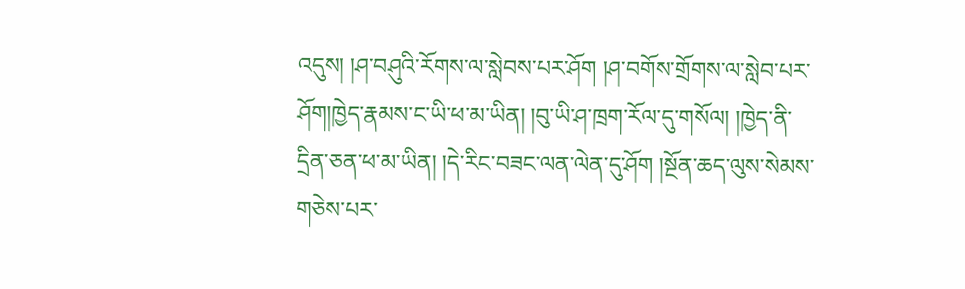འདུས། །ཤ་བཤུའི་རོགས་ལ་སླེབས་པར་ཤོག །ཤ་བགོས་གྲོགས་ལ་སླེབ་པར་ཤོག།ཁྱེད་རྣམས་ང་ཡི་ཕ་མ་ཡིན། །བུ་ཡི་ཤ་ཁྲག་རོལ་དུ་གསོལ། །ཁྱེད་ནི་དྲིན་ཅན་ཕ་མ་ཡིན། །དེ་རིང་བཟང་ལན་ལེན་དུ་ཤོག །སྔོན་ཆད་ལུས་སེམས་གཅེས་པར་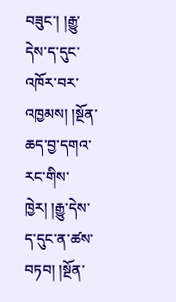བཟུང་། །རྒྱུ་དེས་ད་དུང་འཁོར་བར་འཁྱམས། །སྔོན་ཆད་བྱ་དགའ་རང་གིས་ཁྱེར། །རྒྱུ་དེས་ད་དུང་ན་ཚས་བཏབ། །སྔོན་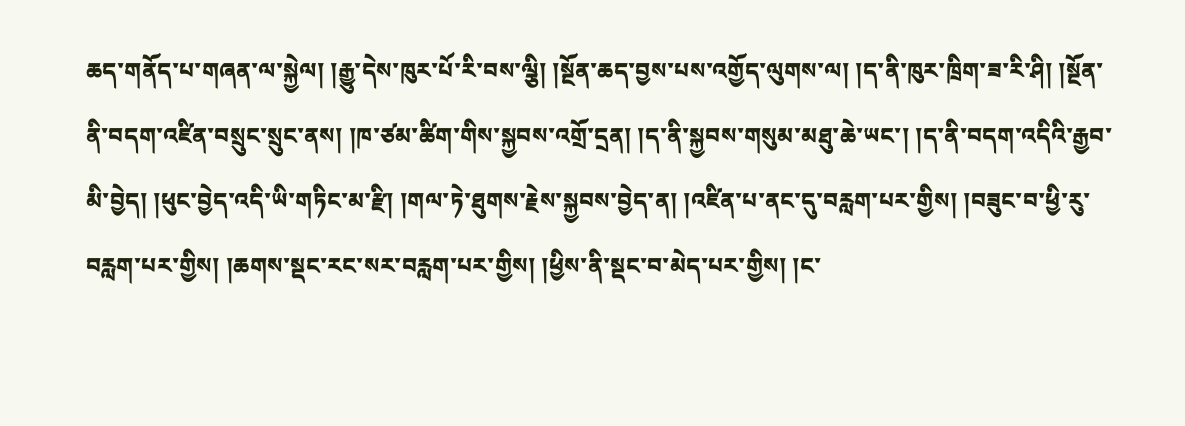ཆད་གནོད་པ་གཞན་ལ་སྐྱེལ། །རྒྱུ་དེས་ཁུར་པོ་རི་བས་ལྕི། །སྔོན་ཆད་བྱས་པས་འགྱོད་ལུགས་ལ། །ད་ནི་ཁུར་ཁྲིག་ཟ་རི་ཤི། །སྔོན་ནི་བདག་འཛིན་བསྲུང་སྲུང་ནས། །ཁ་ཙམ་ཚིག་གིས་སྐྱབས་འགྲོ་དྲན། །ད་ནི་སྐྱབས་གསུམ་མཐུ་ཆེ་ཡང་། །ད་ནི་བདག་འདིའི་རྒྱབ་མི་བྱེད། །ཕུང་བྱེད་འདི་ཡི་གཏིང་མ་རྫི། །གལ་ཏེ་ཐུགས་རྗེས་སྐྱབས་བྱེད་ན། །འཛིན་པ་ནང་དུ་བརླག་པར་གྱིས། །བཟུང་བ་ཕྱི་རུ་བརླག་པར་གྱིས། །ཆགས་སྡང་རང་སར་བརླག་པར་གྱིས། །ཕྱིས་ནི་སྡང་བ་མེད་པར་གྱིས། །ང་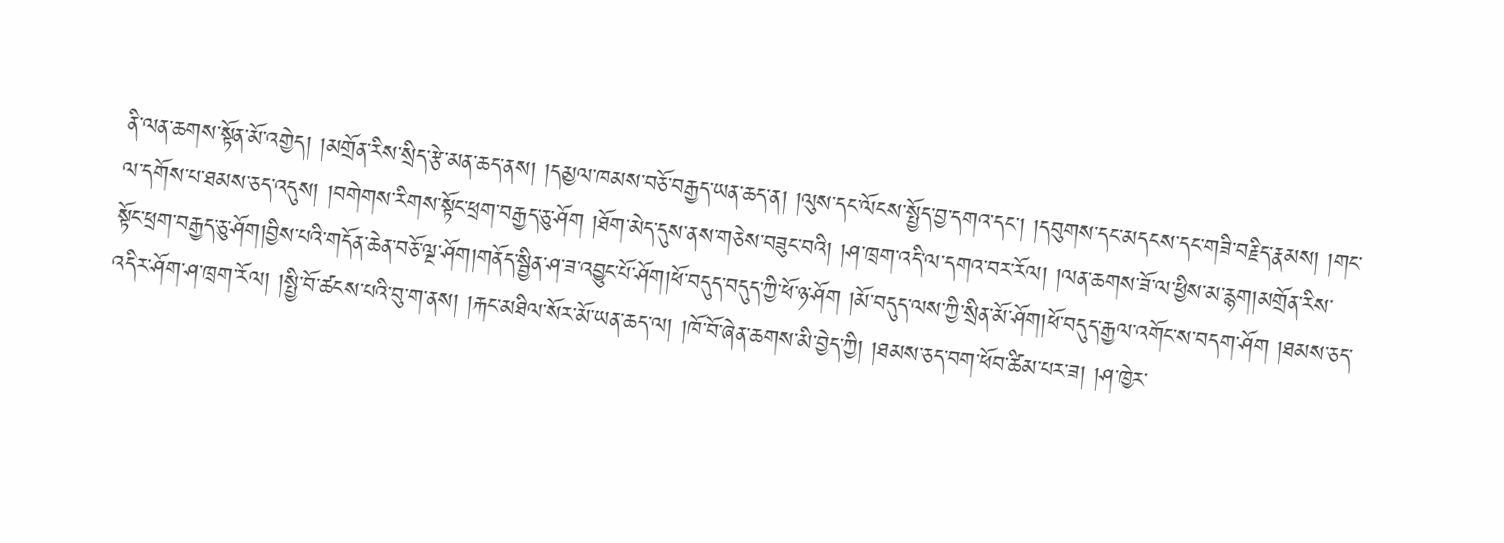ནི་ལན་ཆགས་སྟོན་མོ་འགྱེད། །མགྲོན་རིས་སྲིད་རྩེ་མན་ཆད་ནས། །དམྱལ་ཁམས་བཅོ་བརྒྱད་ཡན་ཆད་ན། །ལུས་དང་ལོངས་སྤྱོད་བྱ་དགའ་དང་། །དབུགས་དང་མདངས་དང་གཟི་བརྗིད་རྣམས། །གང་ལ་དགོས་པ་ཐམས་ཅད་འདུས། །བགེགས་རིགས་སྟོང་ཕྲག་བརྒྱད་ཅུ་ཤོག །ཐོག་མེད་དུས་ནས་གཅེས་བཟུང་བའི། །ཤ་ཁྲག་འདི་ལ་དགའ་བར་རོལ། །ལན་ཆགས་ཟོ་ལ་ཕྱིས་མ་རྙག།མགྲོན་རིས་སྟོང་ཕྲག་བརྒྱད་ཅུ་ཤོག།བྱིས་པའི་གདོན་ཆེན་བཅོ་ལྔ་ཤོག།གནོད་སྦྱིན་ཤ་ཟ་འབྱུང་པོ་ཤོག།ཕོ་བདུད་བདུད་ཀྱི་ཕོ་ཉ་ཤོག །མོ་བདུད་ལས་ཀྱི་སྲིན་མོ་ཤོག།ཕོ་བདུད་རྒྱལ་འགོང་ས་བདག་ཤོག །ཐམས་ཅད་འདིར་ཤོག་ཤ་ཁྲག་རོལ། །སྤྱི་བོ་ཚངས་པའི་བུ་ག་ནས། །རྐང་མཐིལ་སོར་མོ་ཡན་ཆད་ལ། །ཁོ་བོ་ཞེན་ཆགས་མི་བྱེད་ཀྱི། །ཐམས་ཅད་བག་ཕོབ་ཚིམ་པར་ཟ། །ཤ་ཁྱེར་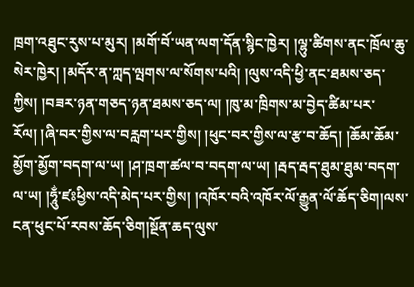ཁྲག་འཐུང་རུས་པ་མུར། །མགོ་བོ་ཡན་ལག་དོན་སྙིང་ཁྱེར། །ལྷུ་ཚིགས་ནང་ཁྲོལ་ཆུ་སེར་ཁྱེར། །མདོར་ན་ཀླད་ལྤགས་ལ་སོགས་པའི། །ལུས་འདི་ཕྱི་ནང་ཐམས་ཅད་ཀྱིས། །བཟར་ཉན་གཅད་ཉན་ཐམས་ཅད་ལ། །ཁུ་མ་ཁྲིགས་མ་བྱེད་ཚིམ་པར་རོལ། །ཞི་བར་གྱིས་ལ་བརླག་པར་གྱིས། །ཕུང་བར་གྱིས་ལ་རྩ་བ་ཆོད། །ཆོམ་ཆོམ་མྱོག་མྱོག་བདག་ལ་ཡ། །ཤ་ཁྲག་ཚལ་བ་བདག་ལ་ཡ། །རྦད་རྦད་ཐུམ་ཐུམ་བདག་ལ་ཡ། །ཧཱུྂ་ཛཿཕྱིས་འདི་མེད་པར་གྱིས། །འཁོར་བའི་འཁོར་ལོ་རྒྱུན་ལོ་ཆོད་ཅིག།ལས་ངན་ཕུང་པོ་རབས་ཆོད་ཅིག།སྔོན་ཆད་ལུས་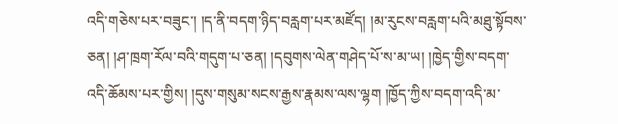འདི་གཅེས་པར་བཟུང་། །ད་ནི་བདག་ཉིད་བརླག་པར་མཛོད། །མ་རུངས་བརླག་པའི་མཐུ་སྟོབས་ཅན། །ཤ་ཁྲག་རོལ་བའི་གདུག་པ་ཅན། །དབུགས་ལེན་གཤེད་པོ་ས་མ་ཡ། །ཁྱེད་གྱིས་བདག་འདི་ཆོམས་པར་གྱིས། །དུས་གསུམ་སངས་རྒྱས་རྣམས་ལས་ལྷག །ཁྱོད་ཀྱིས་བདག་འདི་མ་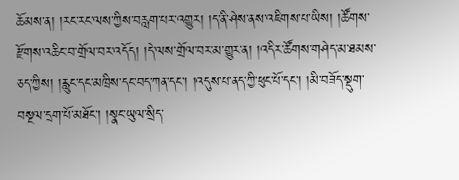ཆོམས་ན། །རང་རང་ལས་ཀྱིས་བརླག་པར་འགྱུར། །ད་ནི་ཤེས་ནས་འཇིགས་པ་ཡིས། །ཚོགས་རྫོགས་འཆིང་བ་གྲོལ་བར་འདོད། །དེ་ལས་གྲོལ་བར་མ་གྱུར་ན། །འདིར་ཚོགས་གཤེད་མ་ཐམས་ཅད་ཀྱིས། །རླུང་དང་མཁྲིས་དང་བད་ཀན་དང་། །འདུས་པ་ནད་ཀྱི་ཕུང་པོ་དང་། །མི་བཟོད་སྡུག་བསྔལ་དྲག་པོ་མཐོང་། །སྣང་ཡུལ་སྲིད་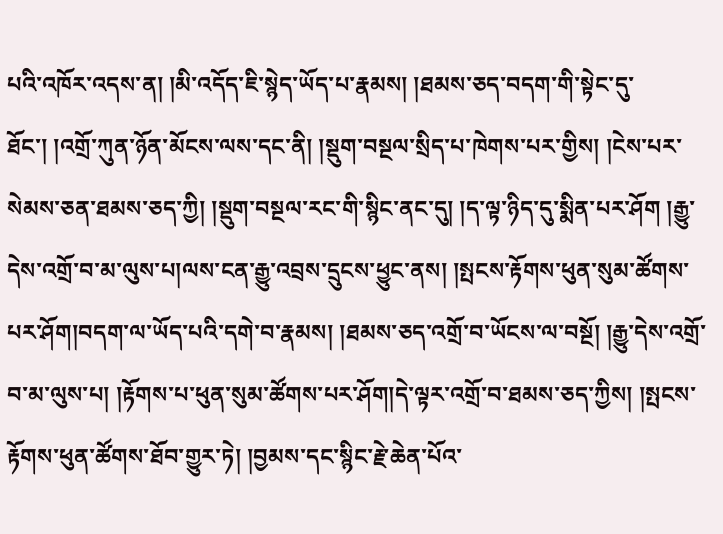པའི་འཁོར་འདས་ན། །མི་འདོད་ཇི་སྙེད་ཡོད་པ་རྣམས། །ཐམས་ཅད་བདག་གི་སྟེང་དུ་ཐོང་། །འགྲོ་ཀུན་ཉོན་མོངས་ལས་དང་ནི། །སྡུག་བསྔལ་སྲིད་པ་ཁེགས་པར་གྱིས། །ངེས་པར་སེམས་ཅན་ཐམས་ཅད་ཀྱི། །སྡུག་བསྔལ་རང་གི་སྙིང་ནང་དུ། །ད་ལྟ་ཉིད་དུ་སྨིན་པར་ཤོག །རྒྱུ་དེས་འགྲོ་བ་མ་ལུས་པ།ལས་ངན་རྒྱུ་འབྲས་དྲུངས་ཕྱུང་ནས། །སྤངས་རྟོགས་ཕུན་སུམ་ཚོགས་པར་ཤོག།བདག་ལ་ཡོད་པའི་དགེ་བ་རྣམས། །ཐམས་ཅད་འགྲོ་བ་ཡོངས་ལ་བསྔོ། །རྒྱུ་དེས་འགྲོ་བ་མ་ལུས་པ། །རྟོགས་པ་ཕུན་སུམ་ཚོགས་པར་ཤོག།དེ་ལྟར་འགྲོ་བ་ཐམས་ཅད་ཀྱིས། །སྤངས་རྟོགས་ཕུན་ཚོགས་ཐོབ་གྱུར་ཏེ། །བྱམས་དང་སྙིང་རྗེ་ཆེན་པོའ་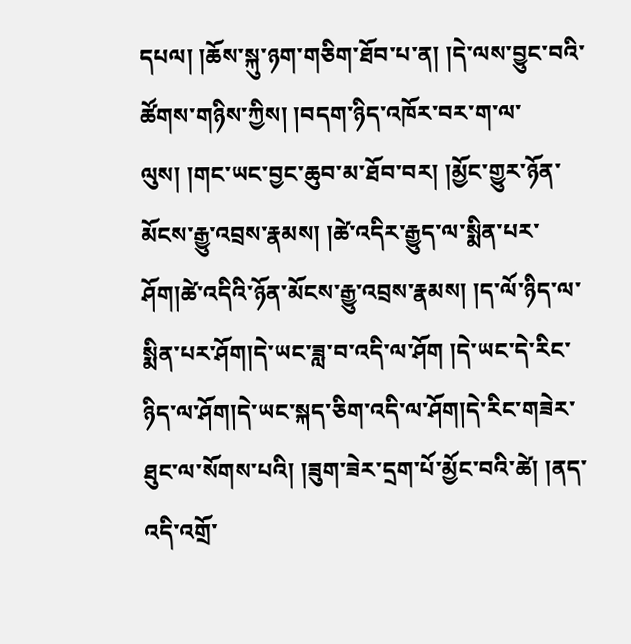དཔལ། །ཆོས་སྐུ་ཉག་གཅིག་ཐོབ་པ་ན། །དེ་ལས་བྱུང་བའི་ཚོགས་གཉིས་ཀྱིས། །བདག་ཉིད་འཁོར་བར་ག་ལ་ལུས། །གང་ཡང་བྱང་ཆུབ་མ་ཐོབ་བར། །མྱོང་གྱུར་ཉོན་མོངས་རྒྱུ་འབྲས་རྣམས། །ཚེ་འདིར་རྒྱུད་ལ་སྨིན་པར་ཤོག།ཚེ་འདིའི་ཉོན་མོངས་རྒྱུ་འབྲས་རྣམས། །ད་ལོ་ཉིད་ལ་སྨིན་པར་ཤོག།དེ་ཡང་ཟླ་བ་འདི་ལ་ཤོག །དེ་ཡང་དེ་རིང་ཉིད་ལ་ཤོག།དེ་ཡང་སྐད་ཅིག་འདི་ལ་ཤོག།དེ་རིང་གཟེར་ཐུང་ལ་སོགས་པའི། །ཟུག་ཟེར་དྲག་པོ་མྱོང་བའི་ཚེ། །ནད་འདི་འགྲོ་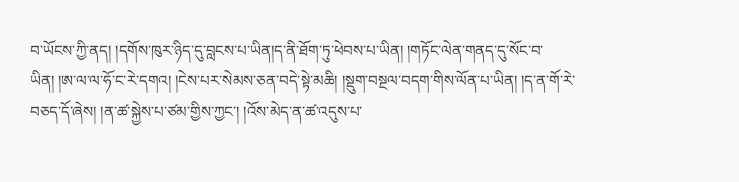བ་ཡོངས་ཀྱི་ནད། །དགོས་ཁུར་ཉིད་དུ་བླངས་པ་ཡིན།ད་ནི་ཐོག་ཏུ་ཕེབས་པ་ཡིན། །གཏོང་ལེན་གནད་དུ་སོང་བ་ཡིན། །ཨ་ལ་ལ་ཧོ་ང་རེ་དགའ། །ངེས་པར་སེམས་ཅན་བདེ་སྟེ་མཆི། །སྡུག་བསྔལ་བདག་གིས་ལོན་པ་ཡིན། །ད་ན་གོ་རེ་བཅད་དོ་ཞེས། །ན་ཚ་སྐྱེས་པ་ཙམ་གྱིས་ཀྱང་། །འོས་མེད་ན་ཚ་འདུས་པ་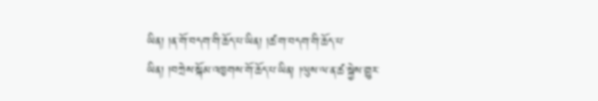ཡིན། །ན་གོ་བདག་གི་ཆོད་པ་ཡིན། །ཚ་ག་བདག་གི་ཆོད་པ་ཡིན། །བཀྲེས་སྐོམ་འཁྱགས་གོ་ཆོད་པ་ཡིན། །ལུས་ལ་ན་ཚ་སྐྱེས་གྱུར་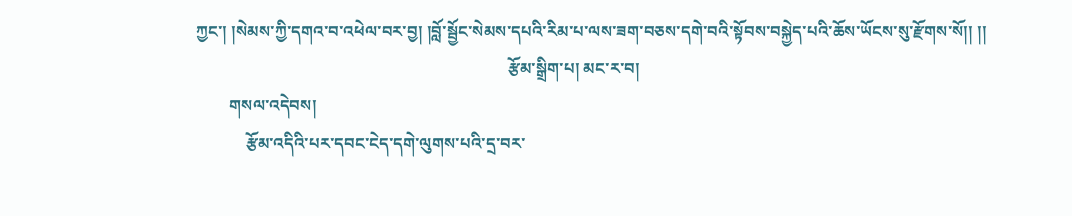ཀྱང་། །སེམས་ཀྱི་དགའ་བ་འཕེལ་བར་བྱ། །བློ་སྦྱོང་སེམས་དཔའི་རིམ་པ་ལས་ཟག་བཅས་དགེ་བའི་སྟོབས་བསྐྱེད་པའི་ཆོས་ཡོངས་སུ་རྫོགས་སོ།། །།
                                                                           རྩོམ་སྒྲིག་པ། མང་ར་བ།
        གསལ་འདེབས།
            རྩོམ་འདིའི་པར་དབང་ངེད་དགེ་ལུགས་པའི་དྲ་བར་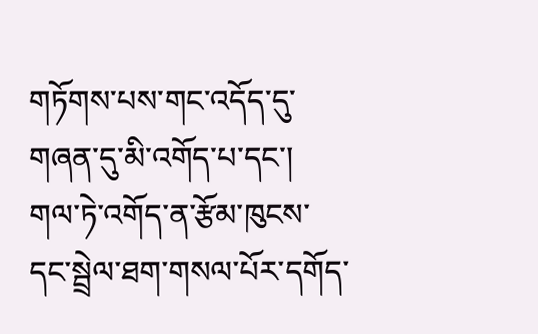གཏོགས་པས་གང་འདོད་དུ་གཞན་དུ་མི་འགོད་པ་དང་། གལ་ཏེ་འགོད་ན་རྩོམ་ཁུངས་དང་སྦྲེལ་ཐག་གསལ་པོར་དགོད་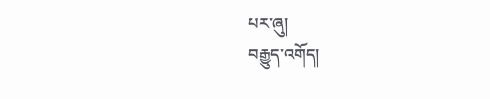པར་ཞུ།
བརྒྱུད་འགོད།